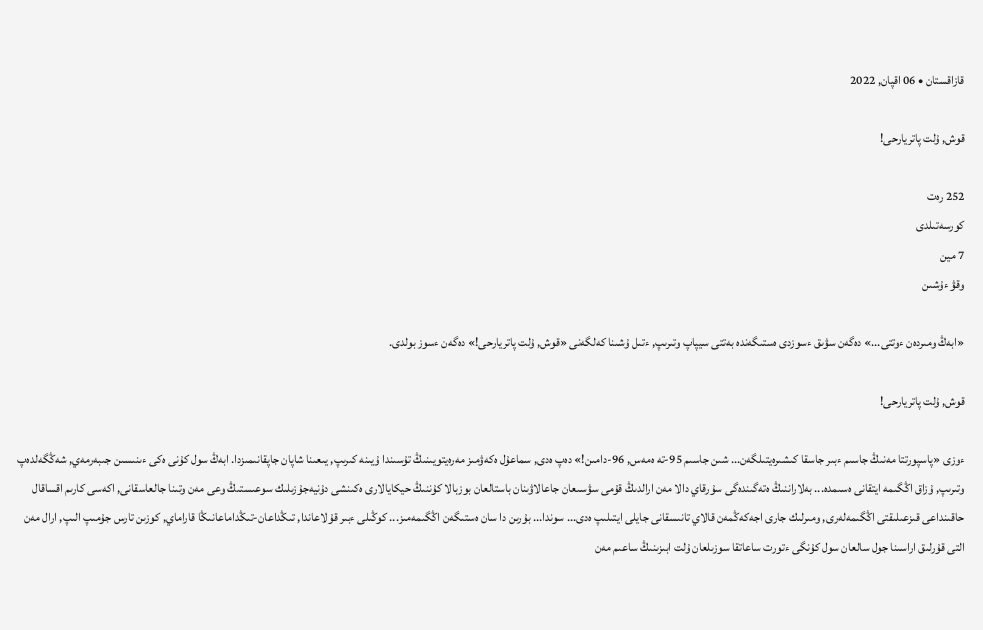قازاقستان • 06 اقپان, 2022

قوش, ۇلت پاتريارحى!

252 رەت
كورسەتىلدى
7 مين
وقۋ ءۇشىن

«ابەڭ ومىردەن ءوتتى...» دەگەن سۋىق ءسوزدى ەستىگەندە بەتتى سيپاپ وتىرىپ, ءتىل ۇشىنا كەلگەنى «قوش, ۇلت پاتريارحى!» دەگەن ءسوز بولدى.

قوش, ۇلت پاتريارحى!

ءوزى «پاسپورتتا مەنىڭ جاسىم ءبىر جاسقا كىشىرەيتىلگەن... شىن جاسىم 95-تە ەمەس, 96-دامىن!» دەپ ەدى, سماعۇل ەكەۋمىز مەرەيتويىنىڭ تۇسىندا ۇيىنە كىرىپ, يىعىنا شاپان جاپقانىمىزدا. ابەڭ سول كۇنى ەكى ءىنىسىن جىبەرمەي, شەڭگەلدەپ وتىرىپ, ۇزاق اڭگىمە ايتقانى ەسىمدە... بەلاراننىڭ ەتەگىندەگى سۇرقاي دالا مەن ارالدىڭ قۇمى سۋسىعان جاعالاۋىنان باستالعان بوزبالا كۇننىڭ حيكايالارى ەكىنشى دۇنيەجۇزىلىك سوعىستىڭ وعى مەن وتىنا جالعاسقانى, اكەسى كارىم اقساقال حاقىنداعى قىزعىلىقتى اڭگىمەلەرى, ومىرلىك جارى اجەكەڭمەن قالاي تانىسقانى جايلى ايتىلىپ ەدى... سوندا... بۇرىن دا سان ەستىگەن اڭگىمەمىز... كوڭىلى ءبىر قۇلاعاندا, تىڭداعان-تىڭداماعانىڭا قاراماي, كوزىن تارس جۇمىپ الىپ, ارال مەن التى قۇرلىق اراسىنا جول سالعان سول كۇنگى ءتورت ساعاتقا سوزىلعان ۇلت ابىزىنىڭ ساعىم مەن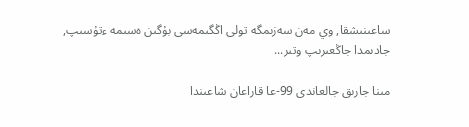ساعىنىشقا, وي مەن سەزىمگە تولى اڭگىمەسى بۇگىن ەسىمە ءتۇسىپ, جادىمدا جاڭعىرىپ وتىر...

مىنا جارىق جالعاندى 99-عا قاراعان شاعىندا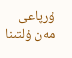ۇرپاعى مەن ۇلتىنا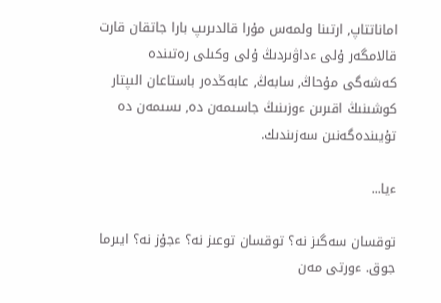اماناتتاپ, ارتىنا ولمەس مۇرا قالدىرىپ بارا جاتقان قارت قالامگەر ۇلى ءداۋىردىڭ ۇلى وكىلى رەتىندە كەشەگى مۇحاڭ, سابەڭ, عابەڭدەر باستاعان الىپتار كوشىنىڭ اقىرىن ءوزىنىڭ جاسىمەن دە, ىسىمەن دە تۇيىندەگەنىن سەزىندىك.

ءيا...

توقسان سەگىز نە؟ توقسان توعىز نە؟ ءجۇز نە؟ ايىرما جوق. ءورتى مەن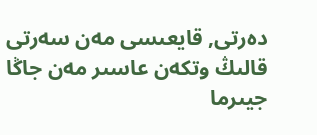دەرتى, قايعىسى مەن سەرتى قالىڭ وتكەن عاسىر مەن جاڭا جيىرما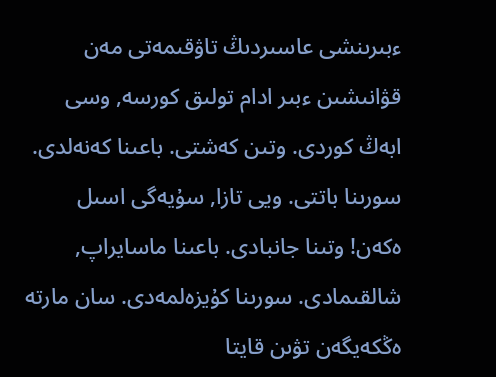ءبىرىنشى عاسىردىڭ تاۋقىمەتى مەن قۋانىشىن ءبىر ادام تولىق كورسە, وسى ابەڭ كوردى. وتىن كەشتى. باعىنا كەنەلدى. سورىنا باتتى. ويى تازا, سۇيەگى اسىل ەكەن! وتىنا جانبادى. باعىنا ماسايراپ, شالقىمادى. سورىنا كۇيزەلمەدى. سان مارتە ەڭكەيگەن تۋىن قايتا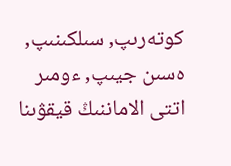كوتەرىپ, سىلكىنىپ, ەسىن جيىپ, ءومىر اتتى الاماننىڭ قيقۋىنا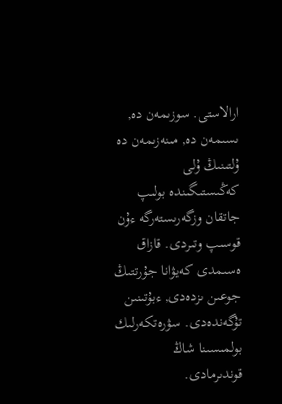ارالاستى. سوزىمەن دە, ىسىمەن دە, مىنەزىمەن دە ۇلتىنىڭ ۇلى كەڭىستىگىندە بولىپ جاتقان وزگەرىستەرگە ءۇن قوسىپ وتىردى. قازاق ەسىمدى كەيۋانا جۇرتتىڭ جوعىن ىزدەدى, ءبۇتىنىن تۇگەندەدى. سۋرەتكەرلىك بولمىسىنا شاڭ قوندىرمادى.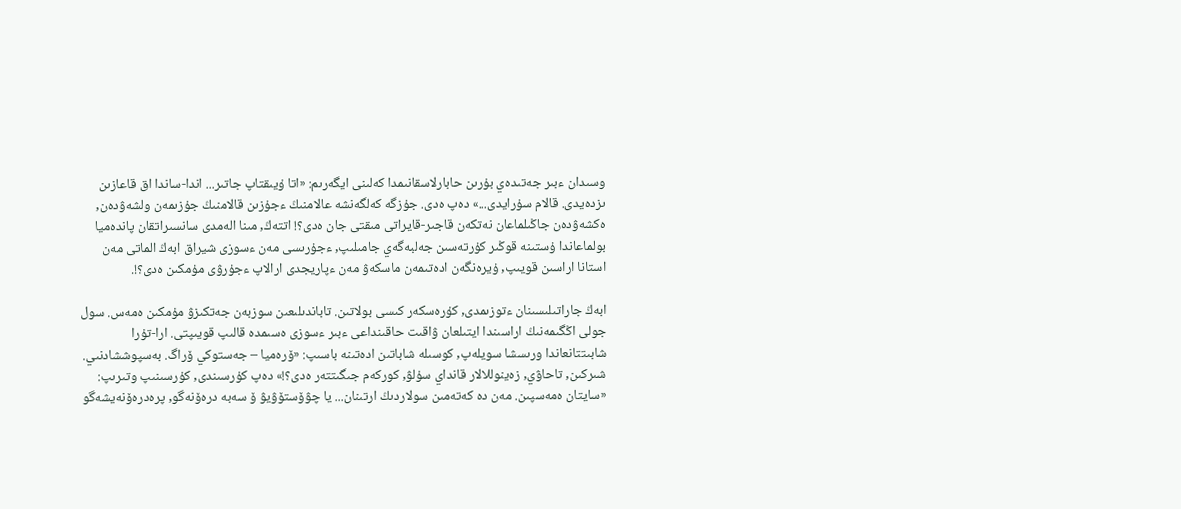وسىدان ءبىر جەتىدەي بۇرىن حابارلاسقانىمدا كەلىنى ايگەرىم: «اتا ۇيىقتاپ جاتىر... اندا-ساندا اق قاعازىن ىزدەيدى. قالام سۇرايدى...» دەپ ەدى. جۇزگە كەلگەنشە عالامنىڭ ءجۇزىن قالامنىڭ جۇزىمەن ولشەۋدەن, ەكشەۋدەن جاڭىلماعان نەتكەن قاجىر-قايراتى مىقتى جان ەدى؟! اتتەڭ, مىنا الەمدى سانسىراتقان پاندەميا بولماعاندا ۇستىنە قوڭىر كۇرتەسىن جەلبەگەي جامىلىپ, ءجۇرىسى مەن ءسوزى شيراق ابەڭ الماتى مەن استانا اراسىن قويىپ, ۇيرەنگەن ادەتىمەن ماسكەۋ مەن ءپاريجدى ارالاپ ءجۇرۋى مۇمكىن ەدى؟!.

ابەڭ جاراتىلىسىنان ءتوزىمدى, كۇرەسكەر كىسى بولاتىن. تاباندىلىعىن سوزبەن جەتكىزۋ مۇمكىن ەمەس. سول جولى اڭگىمەنىڭ اراسىندا ايتىلعان ۋاقىت حاقىنداعى ءبىر ءسوزى ەسىمدە قالىپ قويىپتى. ارا-تۇرا شابىتتانعاندا ورىسشا سويلەپ, كوسىلە شاباتىن ادەتىنە باسىپ: «ۆرەميا – جەستوكي ۆراگ. بەسپوششادنىي. شىركىن, تاحاۋي, زەينوللالار قانداي سۇلۋ, كوركەم جىگىتتەر ەدى؟!» دەپ كۇرسىندى, كۇرسىنىپ وتىرىپ: «سايتان ەمەسپىن. مەن دە كەتەمىن سولاردىڭ ارتىنان... يا چۋۆستۆۋيۋ ۆ سەبە درەۆنەگو, پرەدرەۆنەيشەگو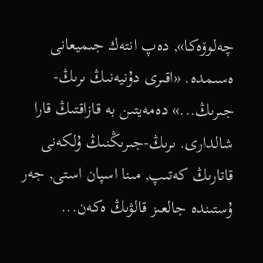چەلوۆەكا», دەپ انتەك جىميعانى ەسىمدە. «اقىرى دۇنيەنىڭ ىرىڭ-جىرىڭ...» دەمەيتىن بە قازاقتىڭ قارا شالدارى. ىرىڭ-جىرىڭنىڭ ۇلكەنى قاتارىڭ كەتىپ, مىنا اسپان استى, جەر ۇستىندە جالعىز قالۋىڭ ەكەن...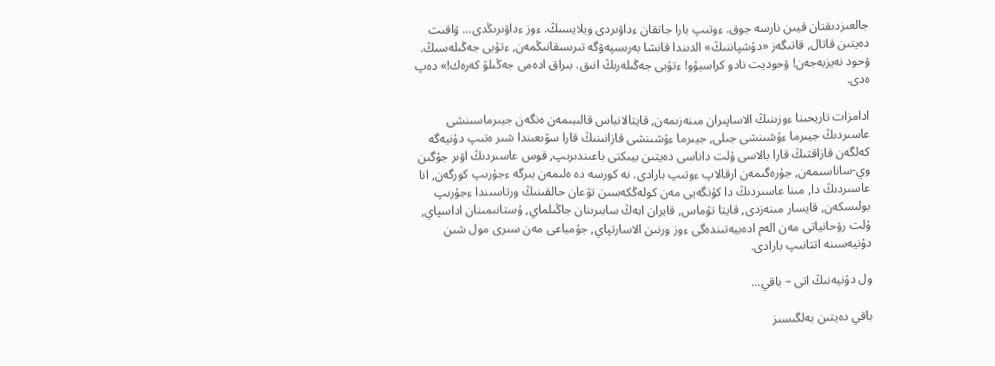جالعىزدىقتان قيىن نارسە جوق. ءوتىپ بارا جاتقان ءداۋىردى ويلايسىڭ. ءوز ءداۋىرىڭدى... ۋاقىت دەيتىن قاتال, قاتىگەز «دۇشپاننىڭ» الدىندا قانشا بەرىسپەۋگە تىرىسقانىڭمەن, ءتۇبى جەڭىلەسىڭ. ۋحود نەيزبەجەن! ۋحوديت نادو كراسيۆو! ءتۇبى جەڭىلەرىڭ انىق. بىراق ادەمى جەڭىلۋ كەرەك!» دەپ ەدى.

ادامزات تاريحىنا ءوزىنىڭ الاساپىران مىنەزىمەن, قايتالانباس قالىبىمەن ەنگەن جيىرماسىنشى عاسىردىڭ جيىرما ءۇشىنشى جىلى, جيىرما ءۇشىنشى قازانىنىڭ قارا سۋىعىندا شىر ەتىپ دۇنيەگە كەلگەن قازاقتىڭ قارا بالاسى ۇلت داناسى دەيتىن بيىكتى باعىندىرىپ, قوس عاسىردىڭ اۋىر جۇگىن وي-ساناسىمەن, جۇرەگىمەن ارقالاپ ءوتىپ بارادى. نە كورسە دە ەلىمەن بىرگە ءجۇرىپ كورگەن, انا عاسىردىڭ دا, مىنا عاسىردىڭ دا كۇنگەيى مەن كولەڭكەسىن تۋعان حالقىنىڭ ورتاسىندا ءجۇرىپ بولىسكەن, قايسار مىنەزدى, قايتا تۋماس, قايران ابەڭ سابىرىنان جاڭىلماي, ۇستانىمىنان اداسپاي, ۇلت رۋحانياتى مەن الەم ادەبيەتىندەگى ءوز ورنىن الاسارتپاي, جۇمباعى مەن سىرى مول شىن دۇنيەسىنە اتتانىپ بارادى.

ول دۇنيەنىڭ اتى – باقي...

باقي دەيتىن بەلگىسىز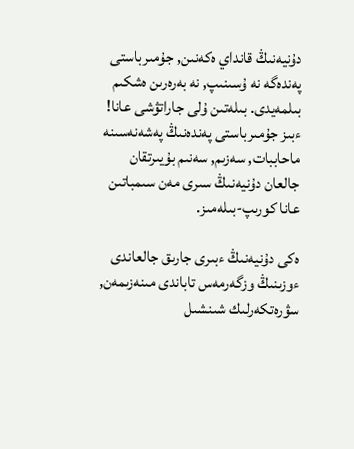دۇنيەنىڭ قانداي ەكەنىن, جۇمىرباستى پەندەگە نە ۇسىنىپ, نە بەرەرىن ەشكىم بىلمەيدى. بىلەتىن ۇلى جاراتۋشى عانا! ءبىز جۇمىرباستى پەندەنىڭ پەشەنەسىنە ماحاببات, سەزىم, سەنىم بۇيىرتقان جالعان دۇنيەنىڭ سىرى مەن سىمباتىن عانا كورىپ-بىلەمىز.

ەكى دۇنيەنىڭ ءبىرى جارىق جالعاندى ءوزىنىڭ وزگەرمەس تاباندى مىنەزىمەن, سۋرەتكەرلىك شىنشىل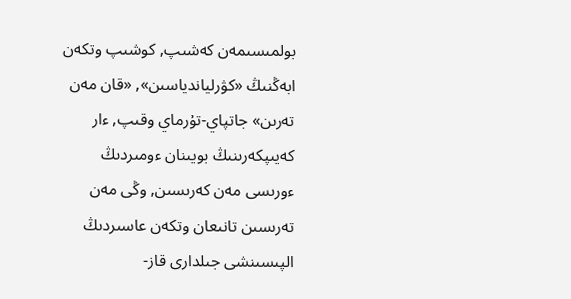بولمىسىمەن كەشىپ, كوشىپ وتكەن ابەڭنىڭ «كۋرلياندياسىن», «قان مەن تەرىن» جاتپاي-تۇرماي وقىپ, ءار كەيىپكەرىنىڭ بويىنان ءومىردىڭ ءورىسى مەن كەرىسىن, وڭى مەن تەرىسىن تانىعان وتكەن عاسىردىڭ الپىسىنشى جىلدارى قاز-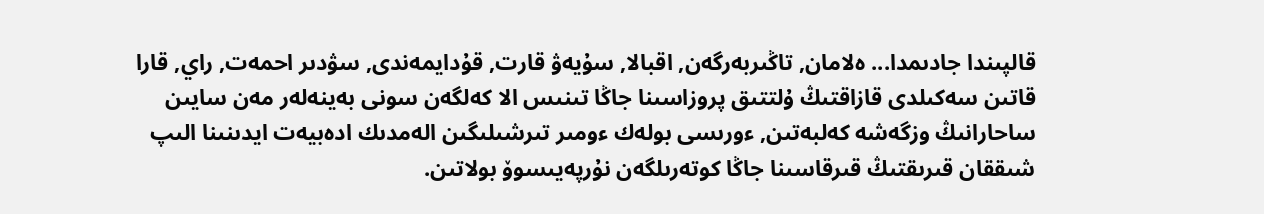قالپىندا جادىمدا... ەلامان, تاڭىربەرگەن, اقبالا, سۇيەۋ قارت, قۇدايمەندى, سۋدىر احمەت, راي, قارا قاتىن سەكىلدى قازاقتىڭ ۇلتتىق پروزاسىنا جاڭا تىنىس الا كەلگەن سونى بەينەلەر مەن سايىن ساحارانىڭ وزگەشە كەلبەتىن, ءورىسى بولەك ءومىر تىرشىلىگىن الەمدىك ادەبيەت ايدىنىنا الىپ شىققان قىرىقتىڭ قىرقاسىنا جاڭا كوتەرىلگەن نۇرپەيىسوۆ بولاتىن.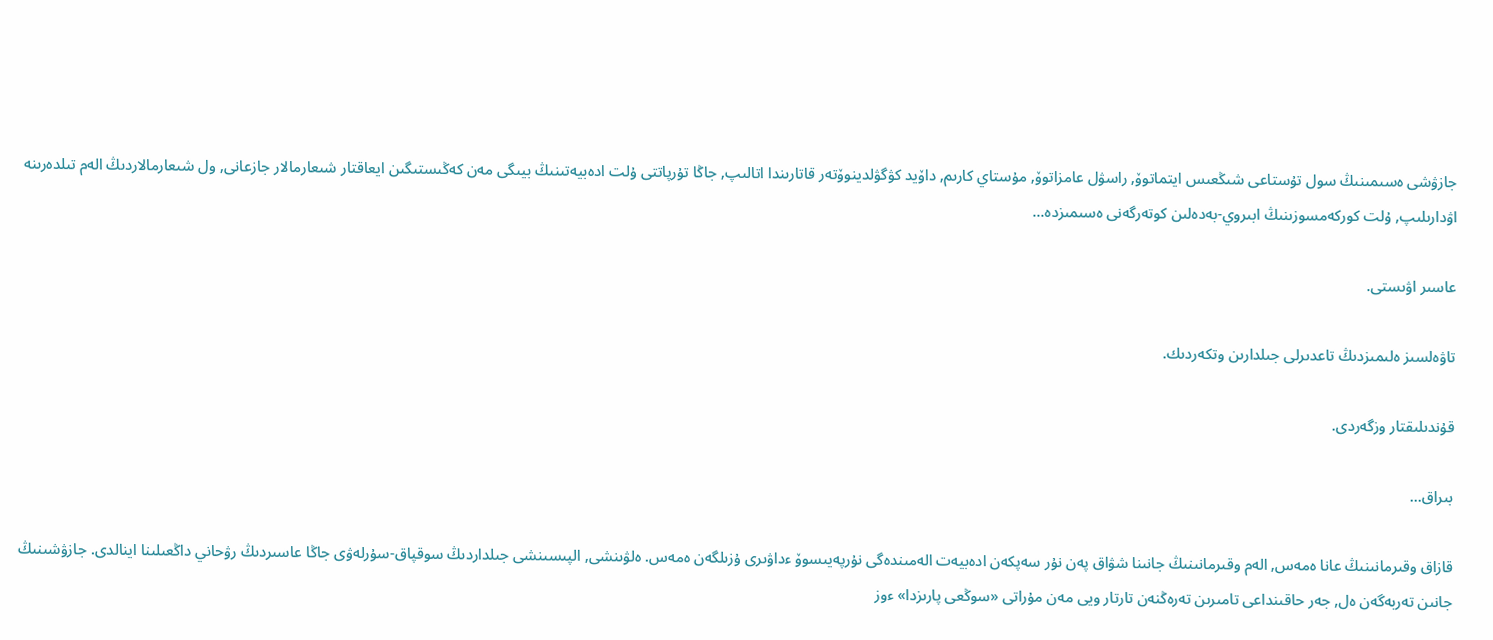جازۋشى ەسىمىنىڭ سول تۇستاعى شىڭعىس ايتماتوۆ, راسۋل عامزاتوۆ, مۇستاي كارىم, داۆيد كۋگۋلدينوۆتەر قاتارىندا اتالىپ, جاڭا تۇرپاتتى ۇلت ادەبيەتىنىڭ بيىگى مەن كەڭىستىگىن ايعاقتار شىعارمالار جازعانى, ول شىعارمالاردىڭ الەم تىلدەرىنە اۋدارىلىپ, ۇلت كوركەمسوزىنىڭ ابىروي-بەدەلىن كوتەرگەنى ەسىمىزدە...

عاسىر اۋىستى.

تاۋەلسىز ەلىمىزدىڭ تاعدىرلى جىلدارىن وتكەردىك.

قۇندىلىقتار وزگەردى.

بىراق...

قازاق وقىرمانىنىڭ عانا ەمەس, الەم وقىرمانىنىڭ جانىنا شۋاق پەن نۇر سەپكەن ادەبيەت الەمىندەگى نۇرپەيىسوۆ ءداۋىرى ۇزىلگەن ەمەس. ەلۋىنشى, الپىسىنشى جىلداردىڭ سوقپاق-سۇرلەۋى جاڭا عاسىردىڭ رۋحاني داڭعىلىنا اينالدى. جازۋشىنىڭ جانىن تەربەگەن ەل, جەر حاقىنداعى تامىرىن تەرەڭنەن تارتار ويى مەن مۇراتى «سوڭعى پارىزدا» ءوز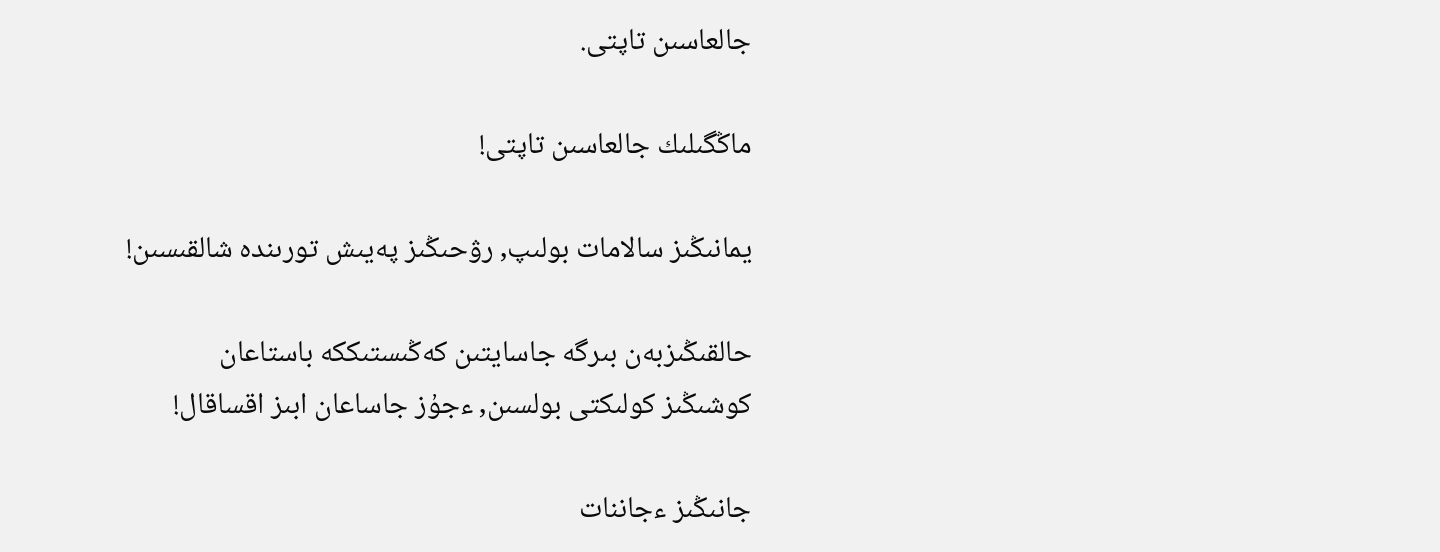جالعاسىن تاپتى.

ماڭگىلىك جالعاسىن تاپتى!

يمانىڭىز سالامات بولىپ, رۋحىڭىز پەيىش تورىندە شالقىسىن!

حالقىڭىزبەن بىرگە جاسايتىن كەڭىستىككە باستاعان كوشىڭىز كولىكتى بولسىن, ءجۇز جاساعان ابىز اقساقال!

جانىڭىز ءجاننات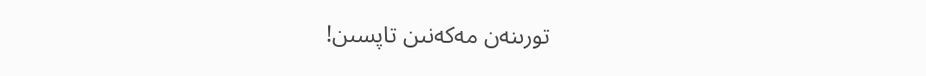تورىنەن مەكەنىن تاپسىن!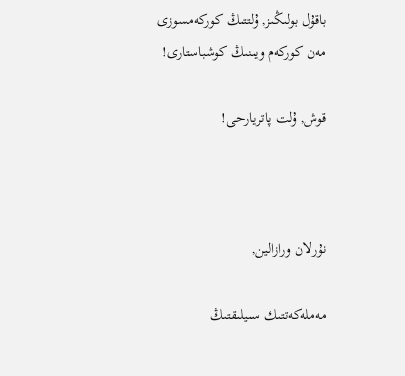باقۇل بولىڭىز, ۇلتتىڭ كوركەمسوزى مەن كوركەم ويىنىڭ كوشباستارى!

قوش, ۇلت پاتريارحى!



نۇرلان ورازالين,

مەملەكەتتىك سىيلىقتىڭ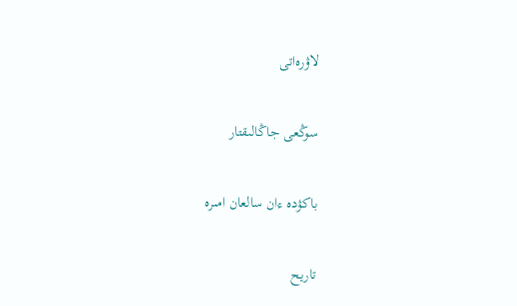لاۋرەاتى

سوڭعى جاڭالىقتار

باكۋدە ءان سالعان امىرە

تاريح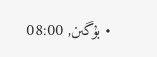• بۇگىن, 08:00